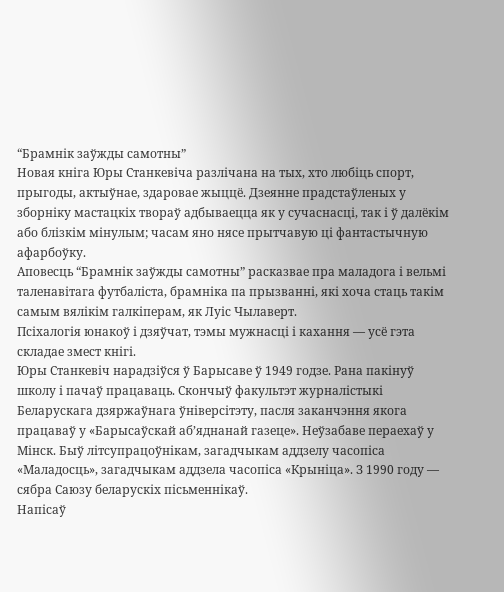“Брамнік заўжды самотны”
Новая кніга Юры Станкевіча разлічана на тых, хто любіць спорт, прыгоды, актыўнае, здаровае жыццё. Дзеянне прадстаўленых у зборніку мастацкіх твораў адбываецца як у сучаснасці, так і ў далёкім або блізкім мінулым; часам яно нясе прытчавую ці фантастычную афарбоўку.
Аповесць “Брамнік заўжды самотны” расказвае пра маладога і вельмі таленавітага футбаліста, брамніка па прызванні, які хоча стаць такім самым вялікім галкіперам, як Луіс Чылаверт.
Псіхалогія юнакоў і дзяўчат, тэмы мужнасці і кахання — усё гэта складае змест кнігі.
Юры Станкевіч нарадзіўся ў Барысаве ў 1949 годзе. Рана пакінуў школу і пачаў працаваць. Скончыў факультэт журналістыкі Беларускага дзяржаўнага ўніверсітэту, пасля заканчэння якога працаваў у «Барысаўскай аб’яднанай газеце». Неўзабаве пераехаў у Мінск. Быў літсупрацоўнікам, загадчыкам аддзелу часопіса «Маладосць», загадчыкам аддзела часопіса «Крыніца». З 1990 году — сябра Саюзу беларускіх пісьменнікаў.
Напісаў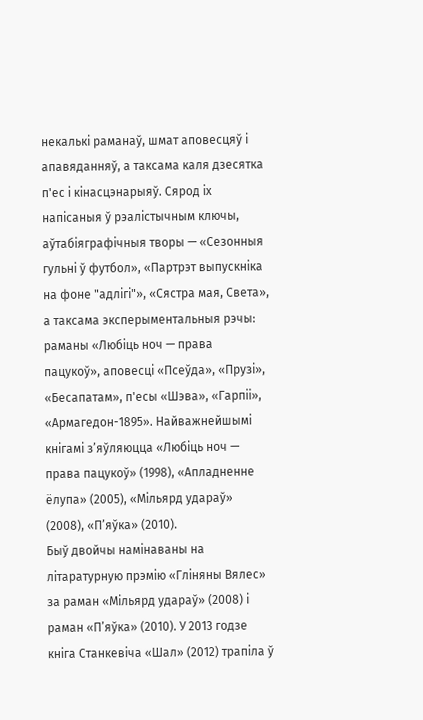некалькі раманаў, шмат аповесцяў і апавяданняў, а таксама каля дзесятка п'ес і кінасцэнарыяў. Сярод іх напісаныя ў рэалістычным ключы, аўтабіяграфічныя творы — «Сезонныя гульні ў футбол», «Партрэт выпускніка на фоне "адлігі"», «Сястра мая, Света», а таксама эксперыментальныя рэчы: раманы «Любіць ноч — права пацукоў», аповесці «Псеўда», «Прузі», «Бесапатам», п'есы «Шэва», «Гарпіі», «Армагедон-1895». Найважнейшымі кнігамі з’яўляюцца «Любіць ноч — права пацукоў» (1998), «Апладненне ёлупа» (2005), «Мільярд удараў» (2008), «П’яўка» (2010).
Быў двойчы намінаваны на літаратурную прэмію «Гліняны Вялес» за раман «Мільярд удараў» (2008) і раман «П’яўка» (2010). У 2013 годзе кніга Станкевіча «Шал» (2012) трапіла ў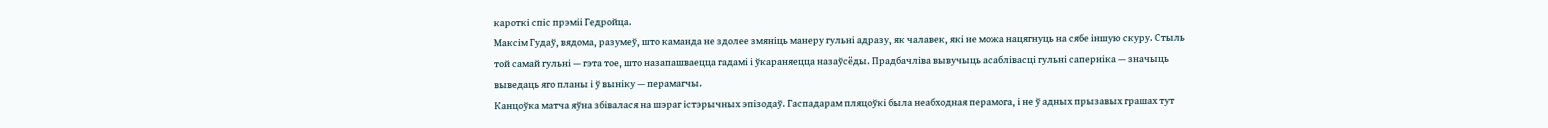кароткі спіс прэміі Гедройца.
Максім Гудаў, вядома, разумеў, што каманда не здолее змяніць манеру гульні адразу, як чалавек, які не можа нацягнуць на сябе іншую скуру. Стыль той самай гульні — гэта тое, што назапашваецца гадамі і ўкараняецца назаўсёды. Прадбачліва вывучыць асаблівасці гульні саперніка — значыць выведаць яго планы і ў выніку — перамагчы.
Канцоўка матча яўна збівалася на шэраг істэрычных эпізодаў. Гаспадарам пляцоўкі была неабходная перамога, і не ў адных прызавых грашах тут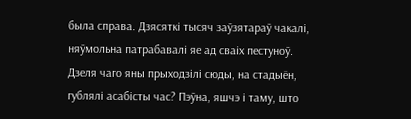была справа. Дзясяткі тысяч заўзятараў чакалі, няўмольна патрабавалі яе ад сваіх пестуноў. Дзеля чаго яны прыходзілі сюды, на стадыён, гублялі асабісты час? Пэўна, яшчэ і таму, што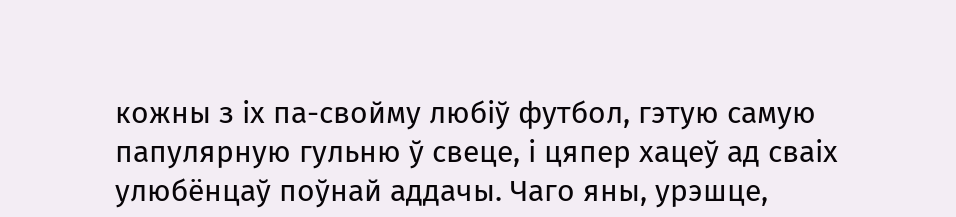кожны з іх па-свойму любіў футбол, гэтую самую папулярную гульню ў свеце, і цяпер хацеў ад сваіх улюбёнцаў поўнай аддачы. Чаго яны, урэшце,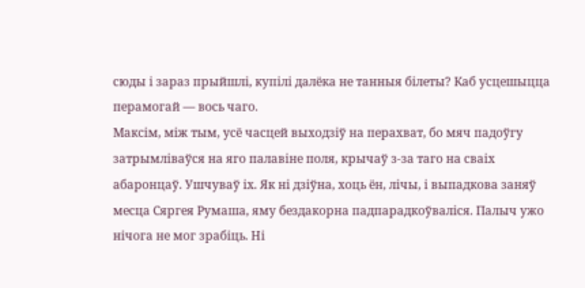сюды і зараз прыйшлі, купілі далёка не танныя білеты? Каб усцешыцца перамогай — вось чаго.
Максім, між тым, усё часцей выходзіў на перахват, бо мяч падоўгу затрымліваўся на яго палавіне поля, крычаў з-за таго на сваіх абаронцаў. Ушчуваў іх. Як ні дзіўна, хоць ён, лічы, і выпадкова заняў месца Сяргея Румаша, яму бездакорна падпарадкоўваліся. Палыч ужо нічога не мог зрабіць. Ні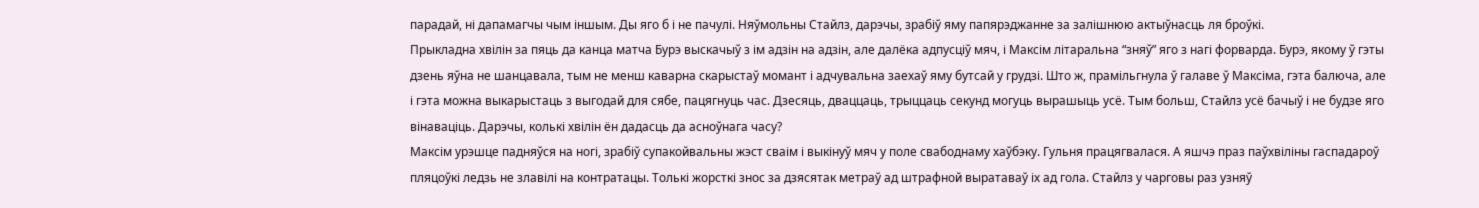парадай, ні дапамагчы чым іншым. Ды яго б і не пачулі. Няўмольны Стайлз, дарэчы, зрабіў яму папярэджанне за залішнюю актыўнасць ля броўкі.
Прыкладна хвілін за пяць да канца матча Бурэ выскачыў з ім адзін на адзін, але далёка адпусціў мяч, і Максім літаральна “зняў” яго з нагі форварда. Бурэ, якому ў гэты дзень яўна не шанцавала, тым не менш каварна скарыстаў момант і адчувальна заехаў яму бутсай у грудзі. Што ж, прамільгнула ў галаве ў Максіма, гэта балюча, але і гэта можна выкарыстаць з выгодай для сябе, пацягнуць час. Дзесяць, дваццаць, трыццаць секунд могуць вырашыць усё. Тым больш, Стайлз усё бачыў і не будзе яго вінаваціць. Дарэчы, колькі хвілін ён дадасць да асноўнага часу?
Максім урэшце падняўся на ногі, зрабіў супакойвальны жэст сваім і выкінуў мяч у поле свабоднаму хаўбэку. Гульня працягвалася. А яшчэ праз паўхвіліны гаспадароў пляцоўкі ледзь не злавілі на контратацы. Толькі жорсткі знос за дзясятак метраў ад штрафной выратаваў іх ад гола. Стайлз у чарговы раз узняў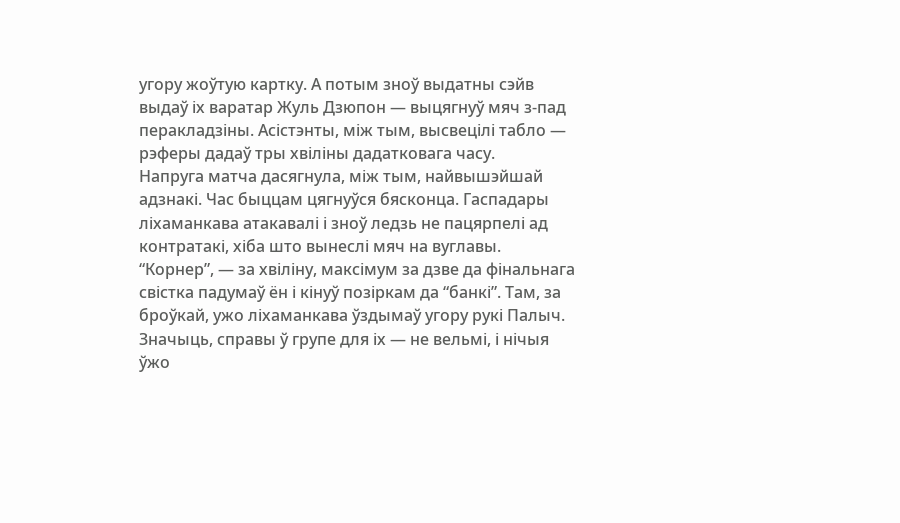угору жоўтую картку. А потым зноў выдатны сэйв выдаў іх варатар Жуль Дзюпон — выцягнуў мяч з-пад перакладзіны. Асістэнты, між тым, высвецілі табло — рэферы дадаў тры хвіліны дадатковага часу.
Напруга матча дасягнула, між тым, найвышэйшай адзнакі. Час быццам цягнуўся бясконца. Гаспадары ліхаманкава атакавалі і зноў ледзь не пацярпелі ад контратакі, хіба што вынеслі мяч на вуглавы.
“Корнер”, — за хвіліну, максімум за дзве да фінальнага свістка падумаў ён і кінуў позіркам да “банкі”. Там, за броўкай, ужо ліхаманкава ўздымаў угору рукі Палыч. Значыць, справы ў групе для іх — не вельмі, і нічыя ўжо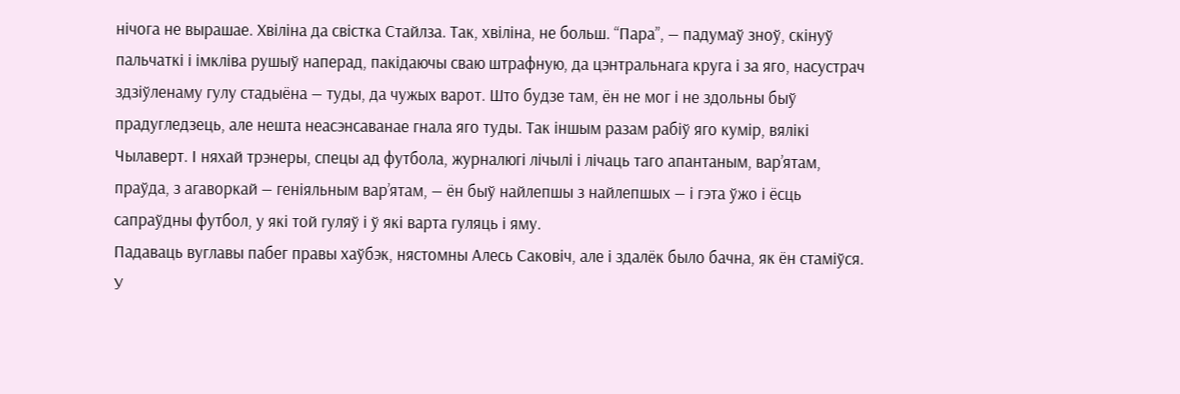нічога не вырашае. Хвіліна да свістка Стайлза. Так, хвіліна, не больш. “Пара”, — падумаў зноў, скінуў пальчаткі і імкліва рушыў наперад, пакідаючы сваю штрафную, да цэнтральнага круга і за яго, насустрач здзіўленаму гулу стадыёна — туды, да чужых варот. Што будзе там, ён не мог і не здольны быў прадугледзець, але нешта неасэнсаванае гнала яго туды. Так іншым разам рабіў яго кумір, вялікі Чылаверт. І няхай трэнеры, спецы ад футбола, журналюгі лічылі і лічаць таго апантаным, вар’ятам, праўда, з агаворкай — геніяльным вар’ятам, — ён быў найлепшы з найлепшых — і гэта ўжо і ёсць сапраўдны футбол, у які той гуляў і ў які варта гуляць і яму.
Падаваць вуглавы пабег правы хаўбэк, нястомны Алесь Саковіч, але і здалёк было бачна, як ён стаміўся. У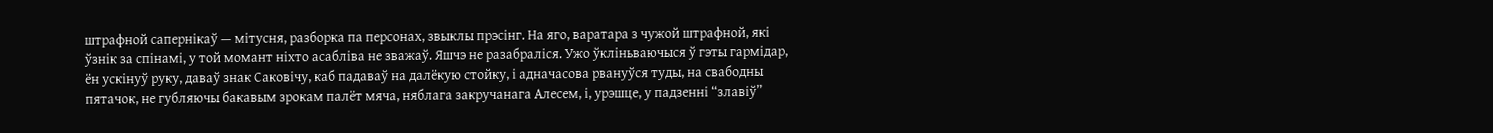штрафной сапернікаў — мітусня, разборка па персонах, звыклы прэсінг. На яго, варатара з чужой штрафной, які ўзнік за спінамі, у той момант ніхто асабліва не зважаў. Яшчэ не разабраліся. Ужо ўкліньваючыся ў гэты гармідар, ён ускінуў руку, даваў знак Саковічу, каб падаваў на далёкую стойку, і адначасова рвануўся туды, на свабодны пятачок, не губляючы бакавым зрокам палёт мяча, няблага закручанага Алесем, і, урэшце, у падзенні “злавіў”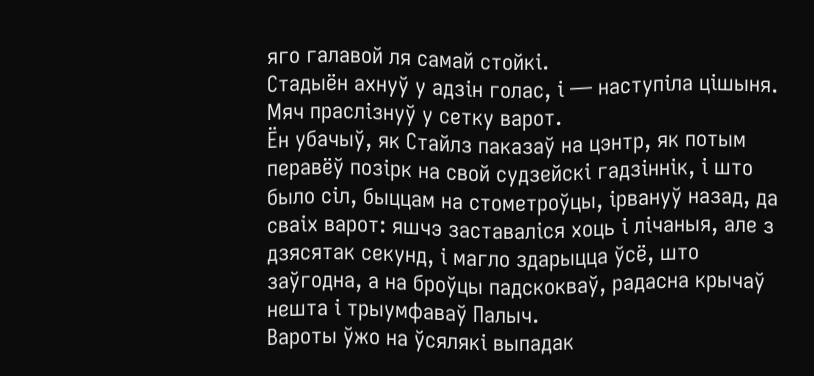яго галавой ля самай стойкі.
Стадыён ахнуў у адзін голас, і — наступіла цішыня. Мяч праслізнуў у сетку варот.
Ён убачыў, як Стайлз паказаў на цэнтр, як потым перавёў позірк на свой судзейскі гадзіннік, і што было сіл, быццам на стометроўцы, ірвануў назад, да сваіх варот: яшчэ заставаліся хоць і лічаныя, але з дзясятак секунд, і магло здарыцца ўсё, што заўгодна, а на броўцы падскокваў, радасна крычаў нешта і трыумфаваў Палыч.
Вароты ўжо на ўсялякі выпадак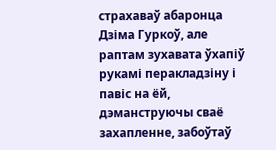страхаваў абаронца Дзіма Гуркоў, але раптам зухавата ўхапіў рукамі перакладзіну і павіс на ёй, дэманструючы сваё захапленне, забоўтаў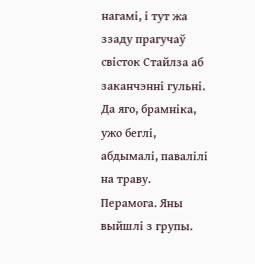нагамі, і тут жа ззаду прагучаў свісток Стайлза аб заканчэнні гульні. Да яго, брамніка, ужо беглі, абдымалі, павалілі на траву.
Перамога. Яны выйшлі з групы.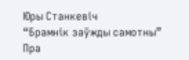Юры Станкевіч
“Брамнік заўжды самотны”
Пра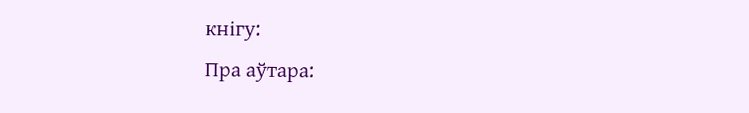кнігу:
Пра аўтара: